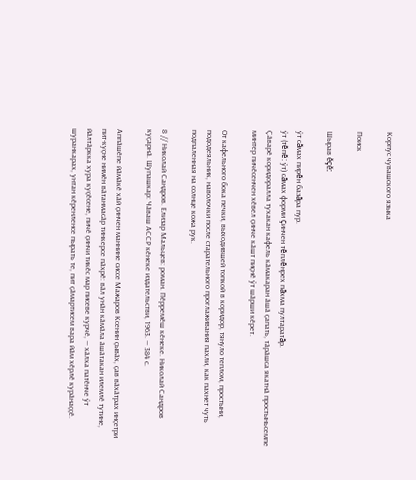Корпус чувашского языка

Поиск

Шырав ĕçĕ:

ӳт сăмах пирĕн базăра пур.
ӳт (тĕпĕ: ӳт) сăмах форми çинчен тĕплĕнрех пăхма пултаратăр.
Ҫӑварӗ коридоралла тухакан кафель кӑмакаран ӑшӑ ҫапать, тӑрӑшса якатнӑ простыньсемпе минтер пичӗсенчен хӗвел ҫинче кӑшт пиҫнӗ ӳт шӑрши кӗрет.

От кафельного бока печки, выходившей топкой в коридор, тянуло теплом, простыни, пододеяльник, наволочки после старательного проглаживания пахли, как пахнет чуть подпаленная на солнце кожа рук.

8 // Николай Сандров. Елизар Мальцев: роман. Пӗрремӗш кӗнеке. Николай Сандров куҫарнӑ. Шупашкар: Чӑваш АССР кӗнеке издательстви, 1963. — 384 с.

Аппӑшӗпе йӑмӑкӗ хӑй ҫинчен маннине сиссе Мажаров Ксенин ҫывӑх, ҫав вӑхӑтрах инҫетри пит-куҫне нимӗн вӑтанмасӑр тинкерсе пӑхрӗ: вӑл унӑн кӑмӑла ӑшӑтакан илемлӗ тутине, йӑлтӑркка хура куҫӗсене, пичӗ ҫинчи тикӗс мар писеве курчӗ, — хӑлха патӗнче ӳт шуранкарах, унтан кӗренленсе пырать те, пит ҫӑмартисем вара йӑм хӗрлӗ курӑнаҫҫӗ.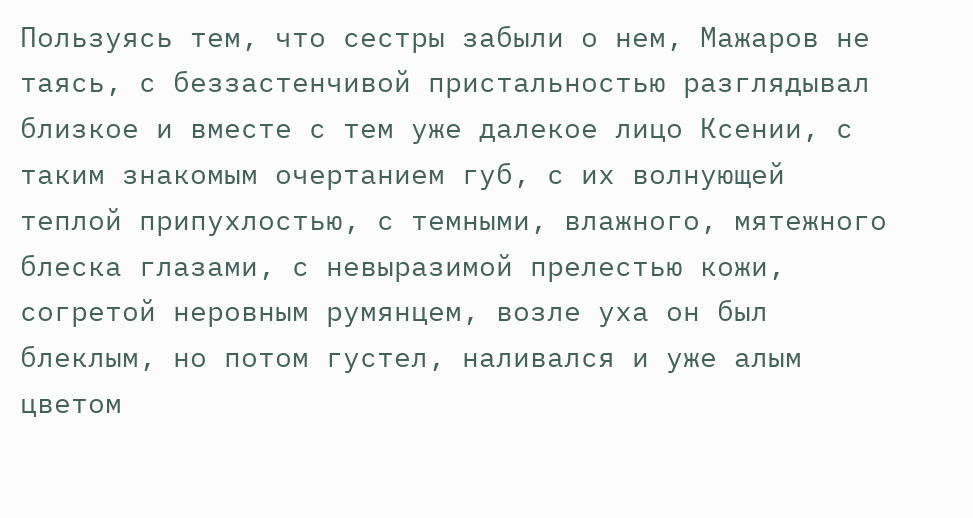Пользуясь тем, что сестры забыли о нем, Мажаров не таясь, с беззастенчивой пристальностью разглядывал близкое и вместе с тем уже далекое лицо Ксении, с таким знакомым очертанием губ, с их волнующей теплой припухлостью, с темными, влажного, мятежного блеска глазами, с невыразимой прелестью кожи, согретой неровным румянцем, возле уха он был блеклым, но потом густел, наливался и уже алым цветом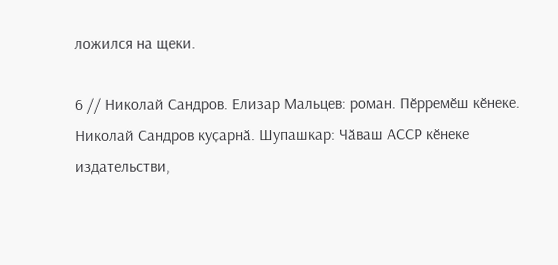ложился на щеки.

6 // Николай Сандров. Елизар Мальцев: роман. Пӗрремӗш кӗнеке. Николай Сандров куҫарнӑ. Шупашкар: Чӑваш АССР кӗнеке издательстви,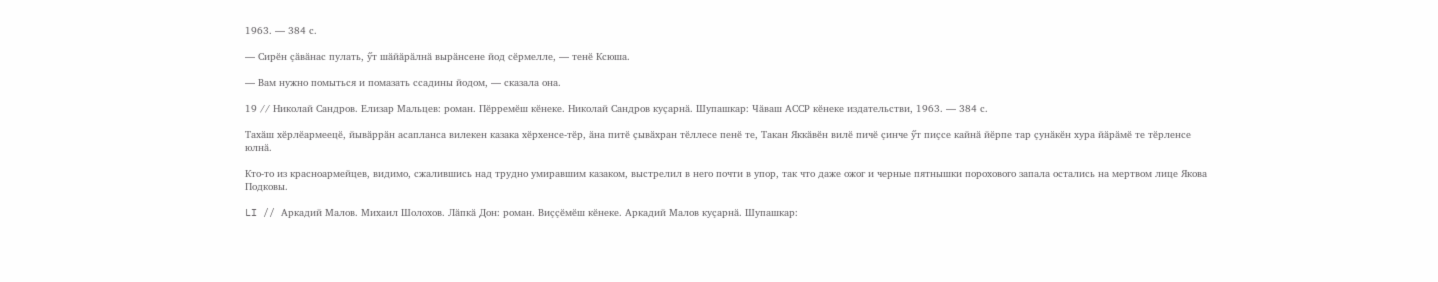1963. — 384 с.

— Сирӗн ҫӑвӑнас пулать, ӳт шӑйӑрӑлнӑ вырӑнсене йод сӗрмелле, — тенӗ Ксюша.

— Вам нужно помыться и помазать ссадины йодом, — сказала она.

19 // Николай Сандров. Елизар Мальцев: роман. Пӗрремӗш кӗнеке. Николай Сандров куҫарнӑ. Шупашкар: Чӑваш АССР кӗнеке издательстви, 1963. — 384 с.

Тахӑш хӗрлӗармеецӗ, йывӑррӑн асапланса вилекен казака хӗрхенсе-тӗр, ӑна питӗ ҫывӑхран тӗллесе пенӗ те, Такан Яккӑвӗн вилӗ пичӗ ҫинче ӳт пиҫсе кайнӑ йӗрпе тар ҫунӑкӗн хура йӑрӑмӗ те тӗрленсе юлнӑ.

Кто-то из красноармейцев, видимо, сжалившись над трудно умиравшим казаком, выстрелил в него почти в упор, так что даже ожог и черные пятнышки порохового запала остались на мертвом лице Якова Подковы.

LI // Аркадий Малов. Михаил Шолохов. Лӑпкӑ Дон: роман. Виҫҫӗмӗш кӗнеке. Аркадий Малов куҫарнӑ. Шупашкар: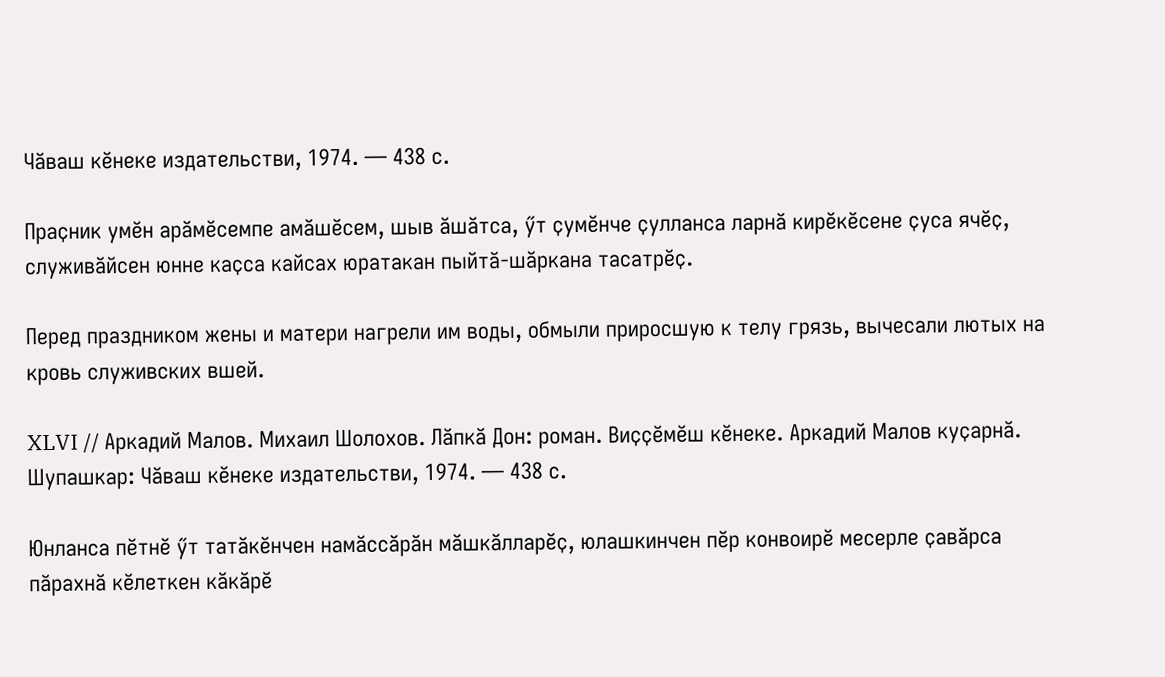Чӑваш кӗнеке издательстви, 1974. — 438 с.

Праҫник умӗн арӑмӗсемпе амӑшӗсем, шыв ӑшӑтса, ӳт ҫумӗнче ҫулланса ларнӑ кирӗкӗсене ҫуса ячӗҫ, служивӑйсен юнне каҫса кайсах юратакан пыйтӑ-шӑркана тасатрӗҫ.

Перед праздником жены и матери нагрели им воды, обмыли приросшую к телу грязь, вычесали лютых на кровь служивских вшей.

XLVI // Аркадий Малов. Михаил Шолохов. Лӑпкӑ Дон: роман. Виҫҫӗмӗш кӗнеке. Аркадий Малов куҫарнӑ. Шупашкар: Чӑваш кӗнеке издательстви, 1974. — 438 с.

Юнланса пӗтнӗ ӳт татӑкӗнчен намӑссӑрӑн мӑшкӑлларӗҫ, юлашкинчен пӗр конвоирӗ месерле ҫавӑрса пӑрахнӑ кӗлеткен кӑкӑрӗ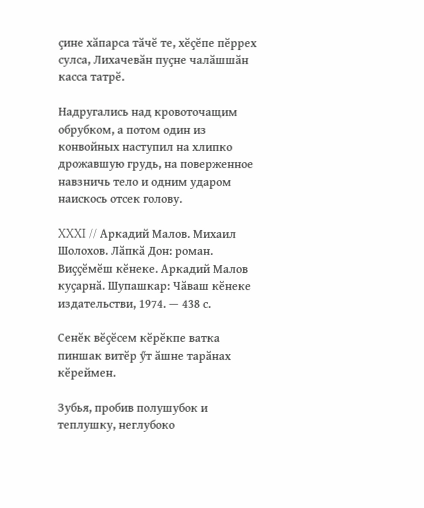ҫине хӑпарса тӑчӗ те, хӗҫӗпе пӗррех сулса, Лихачевӑн пуҫне чалӑшшӑн касса татрӗ.

Надругались над кровоточащим обрубком, а потом один из конвойных наступил на хлипко дрожавшую грудь, на поверженное навзничь тело и одним ударом наискось отсек голову.

XXXI // Аркадий Малов. Михаил Шолохов. Лӑпкӑ Дон: роман. Виҫҫӗмӗш кӗнеке. Аркадий Малов куҫарнӑ. Шупашкар: Чӑваш кӗнеке издательстви, 1974. — 438 с.

Сенӗк вӗҫӗсем кӗрӗкпе ватка пиншак витӗр ӳт ӑшне тарӑнах кӗреймен.

Зубья, пробив полушубок и теплушку, неглубоко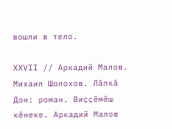вошли в тело.

XXVII // Аркадий Малов. Михаил Шолохов. Лӑпкӑ Дон: роман. Виҫҫӗмӗш кӗнеке. Аркадий Малов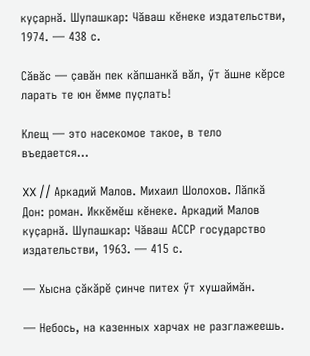куҫарнӑ. Шупашкар: Чӑваш кӗнеке издательстви, 1974. — 438 с.

Сӑвӑс — ҫавӑн пек кӑпшанкӑ вӑл, ӳт ӑшне кӗрсе ларать те юн ӗмме пуҫлать!

Клещ — это насекомое такое, в тело въедается…

XX // Аркадий Малов. Михаил Шолохов. Лӑпкӑ Дон: роман. Иккӗмӗш кӗнеке. Аркадий Малов куҫарнӑ. Шупашкар: Чӑваш АССР государство издательстви, 1963. — 415 с.

— Хысна ҫӑкӑрӗ ҫинче питех ӳт хушаймӑн.

— Небось, на казенных харчах не разглажеешь.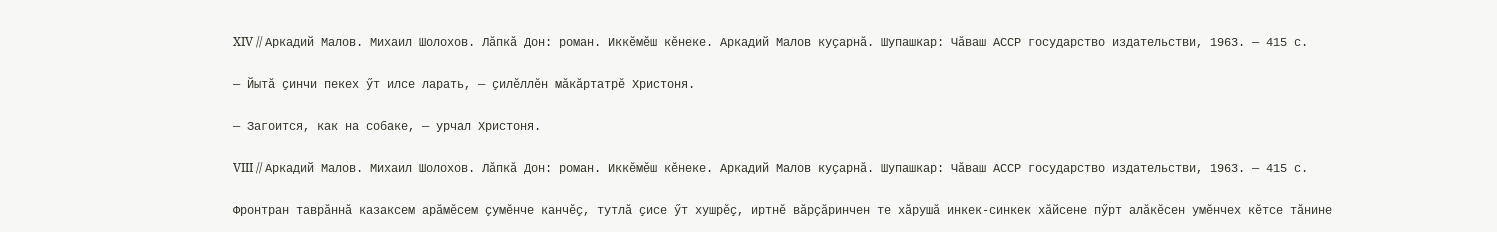XIV // Аркадий Малов. Михаил Шолохов. Лӑпкӑ Дон: роман. Иккӗмӗш кӗнеке. Аркадий Малов куҫарнӑ. Шупашкар: Чӑваш АССР государство издательстви, 1963. — 415 с.

— Йытӑ ҫинчи пекех ӳт илсе ларать, — ҫилӗллӗн мӑкӑртатрӗ Христоня.

— Загоится, как на собаке, — урчал Христоня.

VIII // Аркадий Малов. Михаил Шолохов. Лӑпкӑ Дон: роман. Иккӗмӗш кӗнеке. Аркадий Малов куҫарнӑ. Шупашкар: Чӑваш АССР государство издательстви, 1963. — 415 с.

Фронтран таврӑннӑ казаксем арӑмӗсем ҫумӗнче канчӗҫ, тутлӑ ҫисе ӳт хушрӗҫ, иртнӗ вӑрҫӑринчен те хӑрушӑ инкек-синкек хӑйсене пӳрт алӑкӗсен умӗнчех кӗтсе тӑнине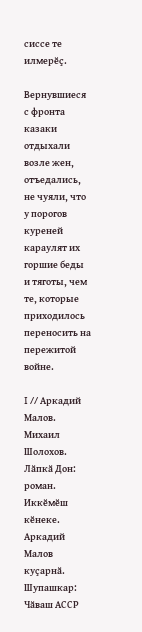сиссе те илмерӗҫ.

Вернувшиеся с фронта казаки отдыхали возле жен, отъедались, не чуяли, что у порогов куреней караулят их горшие беды и тяготы, чем те, которые приходилось переносить на пережитой войне.

I // Аркадий Малов. Михаил Шолохов. Лӑпкӑ Дон: роман. Иккӗмӗш кӗнеке. Аркадий Малов куҫарнӑ. Шупашкар: Чӑваш АССР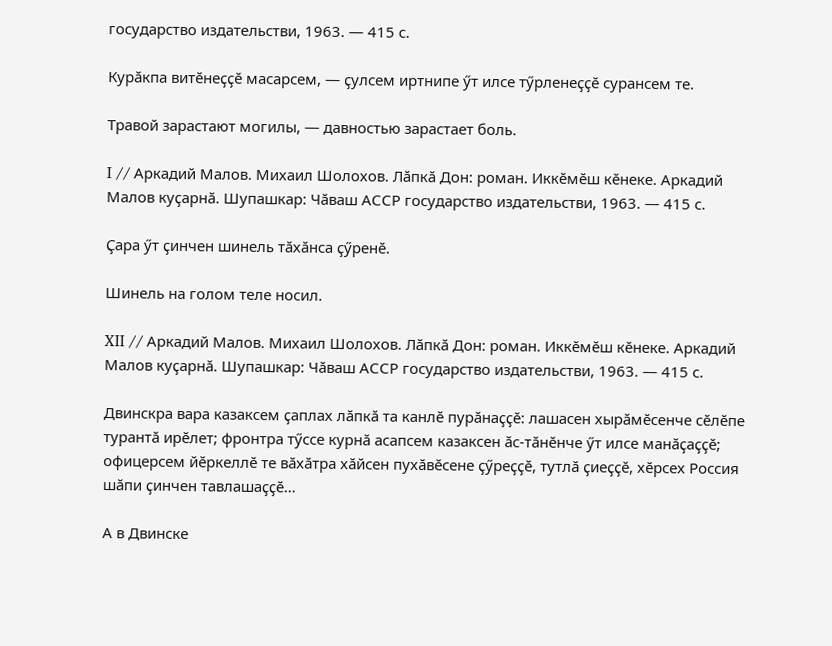государство издательстви, 1963. — 415 с.

Курӑкпа витӗнеҫҫӗ масарсем, — ҫулсем иртнипе ӳт илсе тӳрленеҫҫӗ сурансем те.

Травой зарастают могилы, — давностью зарастает боль.

I // Аркадий Малов. Михаил Шолохов. Лӑпкӑ Дон: роман. Иккӗмӗш кӗнеке. Аркадий Малов куҫарнӑ. Шупашкар: Чӑваш АССР государство издательстви, 1963. — 415 с.

Ҫара ӳт ҫинчен шинель тӑхӑнса ҫӳренӗ.

Шинель на голом теле носил.

XII // Аркадий Малов. Михаил Шолохов. Лӑпкӑ Дон: роман. Иккӗмӗш кӗнеке. Аркадий Малов куҫарнӑ. Шупашкар: Чӑваш АССР государство издательстви, 1963. — 415 с.

Двинскра вара казаксем ҫаплах лӑпкӑ та канлӗ пурӑнаҫҫӗ: лашасен хырӑмӗсенче сӗлӗпе турантӑ ирӗлет; фронтра тӳссе курнӑ асапсем казаксен ӑс-тӑнӗнче ӳт илсе манӑҫаҫҫӗ; офицерсем йӗркеллӗ те вӑхӑтра хӑйсен пухӑвӗсене ҫӳреҫҫӗ, тутлӑ ҫиеҫҫӗ, хӗрсех Россия шӑпи ҫинчен тавлашаҫҫӗ…

А в Двинске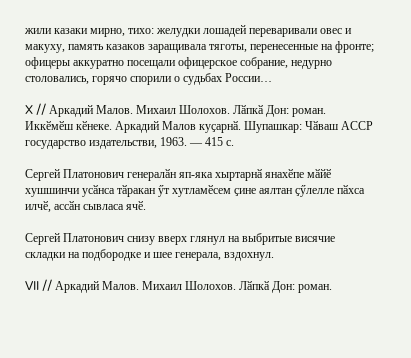жили казаки мирно, тихо: желудки лошадей переваривали овес и макуху, память казаков заращивала тяготы, перенесенные на фронте; офицеры аккуратно посещали офицерское собрание, недурно столовались, горячо спорили о судьбах России…

X // Аркадий Малов. Михаил Шолохов. Лӑпкӑ Дон: роман. Иккӗмӗш кӗнеке. Аркадий Малов куҫарнӑ. Шупашкар: Чӑваш АССР государство издательстви, 1963. — 415 с.

Сергей Платонович генералӑн яп-яка хыртарнӑ янахӗпе мӑйӗ хушшинчи усӑнса тӑракан ӳт хутламӗсем ҫине аялтан ҫӳлелле пӑхса илчӗ, ассӑн сывласа ячӗ.

Сергей Платонович снизу вверх глянул на выбритые висячие складки на подбородке и шее генерала, вздохнул.

VII // Аркадий Малов. Михаил Шолохов. Лӑпкӑ Дон: роман.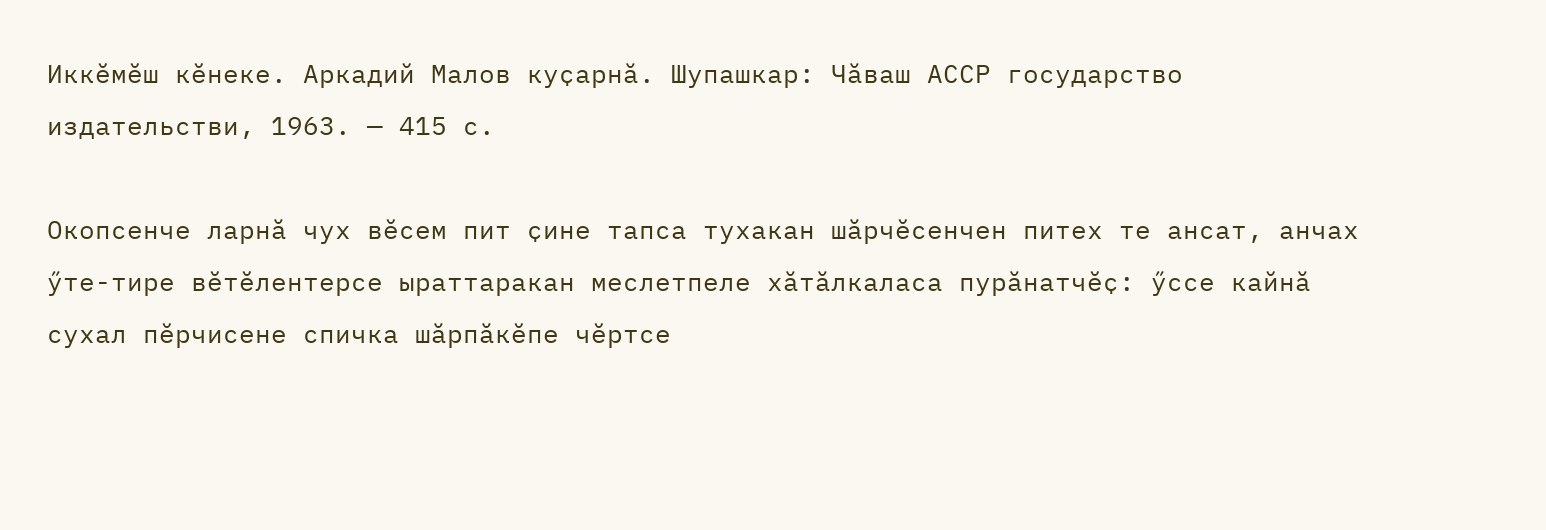Иккӗмӗш кӗнеке. Аркадий Малов куҫарнӑ. Шупашкар: Чӑваш АССР государство издательстви, 1963. — 415 с.

Окопсенче ларнӑ чух вӗсем пит ҫине тапса тухакан шӑрчӗсенчен питех те ансат, анчах ӳте-тире вӗтӗлентерсе ыраттаракан меслетпеле хӑтӑлкаласа пурӑнатчӗҫ: ӳссе кайнӑ сухал пӗрчисене спичка шӑрпӑкӗпе чӗртсе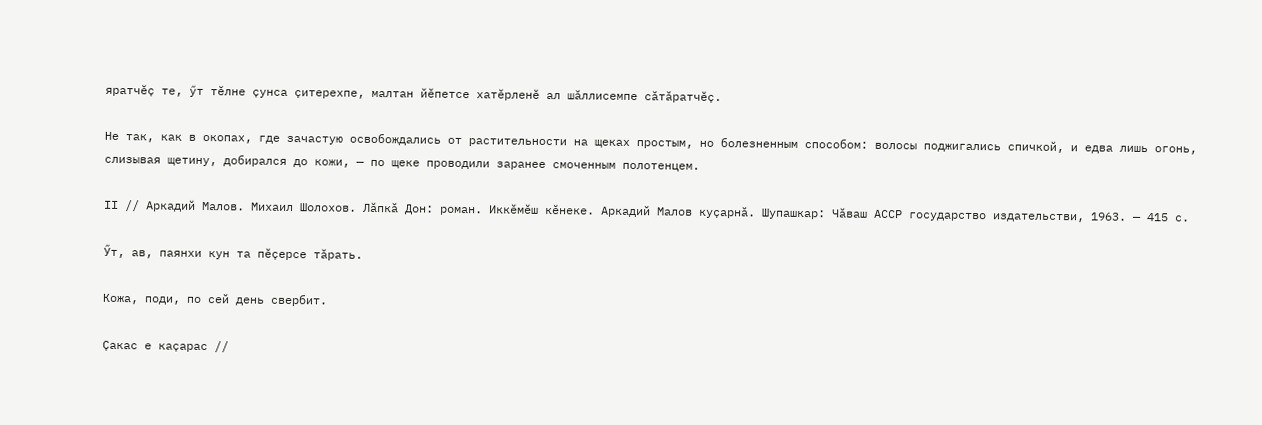яратчӗҫ те, ӳт тӗлне ҫунса ҫитерехпе, малтан йӗпетсе хатӗрленӗ ал шӑллисемпе сӑтӑратчӗҫ.

Не так, как в окопах, где зачастую освобождались от растительности на щеках простым, но болезненным способом: волосы поджигались спичкой, и едва лишь огонь, слизывая щетину, добирался до кожи, — по щеке проводили заранее смоченным полотенцем.

II // Аркадий Малов. Михаил Шолохов. Лӑпкӑ Дон: роман. Иккӗмӗш кӗнеке. Аркадий Малов куҫарнӑ. Шупашкар: Чӑваш АССР государство издательстви, 1963. — 415 с.

Ӳт, ав, паянхи кун та пӗҫерсе тӑрать.

Кожа, поди, по сей день свербит.

Ҫакас е каҫарас //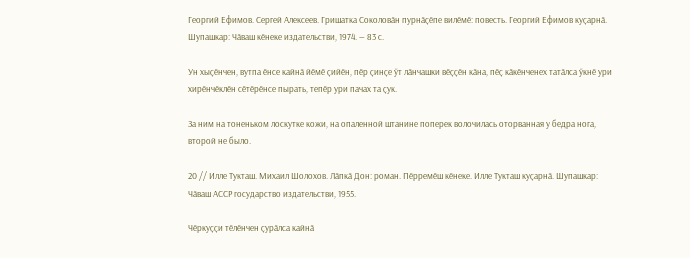Георгий Ефимов. Сергей Алексеев. Гришатка Соколовӑн пурнӑҫӗпе вилӗмӗ: повесть. Георгий Ефимов куҫарнӑ. Шупашкар: Чӑваш кӗнеке издательстви, 1974. — 83 с.

Ун хыҫӗнчен, вутпа ӗнсе кайнӑ йӗмӗ ҫийӗн, пӗр ҫинҫе ӳт лӑнчашки вӗҫҫӗн кӑна, пӗҫ кӑкӗнченех татӑлса ӳкнӗ ури хирӗнчӗклӗн сӗтӗрӗнсе пырать, тепӗр ури пачах та ҫук.

За ним на тоненьком лоскутке кожи, на опаленной штанине поперек волочилась оторванная у бедра нога, второй не было.

20 // Илле Тукташ. Михаил Шолохов. Лӑпкӑ Дон: роман. Пӗрремӗш кӗнеке. Илле Тукташ куҫарнӑ. Шупашкар: Чӑваш АССР государство издательстви, 1955.

Чӗркуҫҫи тӗлӗнчен ҫурӑлса кайнӑ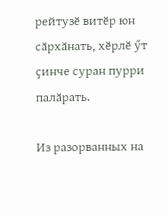рейтузӗ витӗр юн сӑрхӑнать, хӗрлӗ ӳт ҫинче суран пурри палӑрать.

Из разорванных на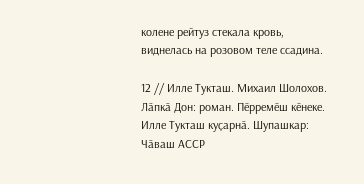колене рейтуз стекала кровь, виднелась на розовом теле ссадина.

12 // Илле Тукташ. Михаил Шолохов. Лӑпкӑ Дон: роман. Пӗрремӗш кӗнеке. Илле Тукташ куҫарнӑ. Шупашкар: Чӑваш АССР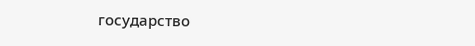государство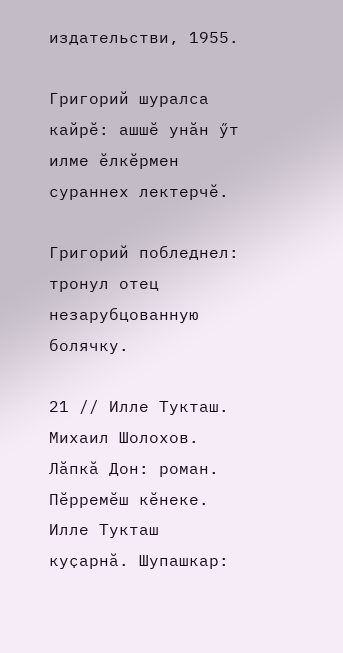издательстви, 1955.

Григорий шуралса кайрӗ: ашшӗ унӑн ӳт илме ӗлкӗрмен сураннех лектерчӗ.

Григорий побледнел: тронул отец незарубцованную болячку.

21 // Илле Тукташ. Михаил Шолохов. Лӑпкӑ Дон: роман. Пӗрремӗш кӗнеке. Илле Тукташ куҫарнӑ. Шупашкар: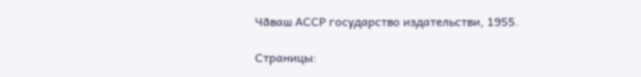Чӑваш АССР государство издательстви, 1955.

Страницы: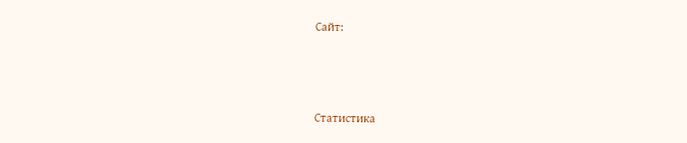Сайт:



Статистика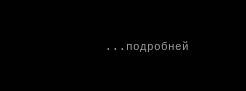...подробней